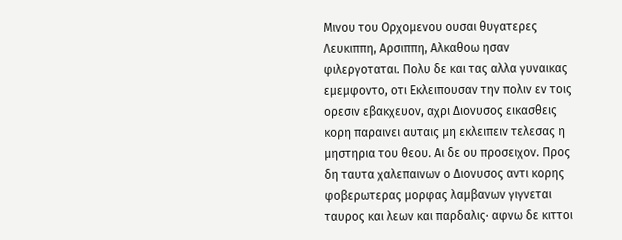Μινου του Ορχομενου ουσαι θυγατερες Λευκιππη, Αρσιππη, Αλκαθοω ησαν φιλεργοταται. Πολυ δε και τας αλλα γυναικας εμεμφοντο, οτι Εκλειπουσαν την πολιν εν τοις ορεσιν εβακχευον, αχρι Διονυσος εικασθεις κορη παραινει αυταις μη εκλειπειν τελεσας η μηστηρια του θεου. Αι δε ου προσειχον. Προς δη ταυτα χαλεπαινων ο Διονυσος αντι κορης φοβερωτερας μορφας λαμβανων γιγνεται ταυρος και λεων και παρδαλις· αφνω δε κιττοι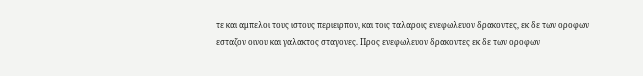τε και αμπελοι τους ιστους περιειρπον, και τοις ταλαροις ενεφωλευον δρακοντες, εκ δε των οροφων εσταζον οινου και γαλακτος σταγονες. Προς ενεφωλευον δρακοντες εκ δε των οροφων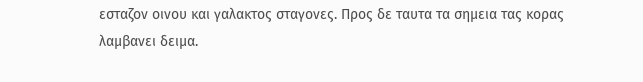εσταζον οινου και γαλακτος σταγονες. Προς δε ταυτα τα σημεια τας κορας λαμβανει δειμα.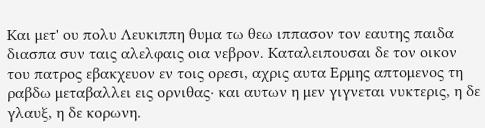Και μετ' ου πολυ Λευκιππη θυμα τω θεω ιππασον τον εαυτης παιδα διασπα συν ταις αλελφαις οια νεβρον. Καταλειπουσαι δε τον οικον του πατρος εβακχευον εν τοις ορεσι, αχρις αυτα Ερμης απτομενος τη ραβδω μεταβαλλει εις ορνιθας· και αυτων η μεν γιγνεται νυκτερις, η δε γλαυξ, η δε κορωνη.